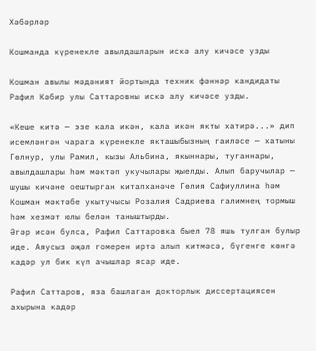Хәбәрләр

Кошманда күренекле авылдашларын искә алу кичәсе узды

Кошман авылы мәдәният йортында техник фәннәр кандидаты Рафил Кәбир улы Саттаровны искә алу кичәсе узды.

«Кеше китә — эзе кала икән, кала икән якты хатирә...» дип исемләнгән чарага күренекле якташыбызның гаиләсе — хатыны Гөлнур, улы Рамил, кызы Альбина, якыннары, туганнары, авылдашлары һәм мәктәп укучылары җыелды. Алып баручылар — шушы кичәне оештырган китапханәче Гөлия Сафиуллина һәм Кошман мәктәбе укытучысы Розалия Садриева галимнең тормыш һәм хезмәт юлы белән таныштырды.
Әгәр исән булса, Рафил Саттаровка быел 78 яшь тулган булыр иде. Аяусыз әҗәл гомерен иртә алып китмәсә, бүгенге көнгә кадәр ул бик күп ачышлар ясар иде.

Рафил Саттаров, яза башлаган докторлык диссертациясен ахырына кадәр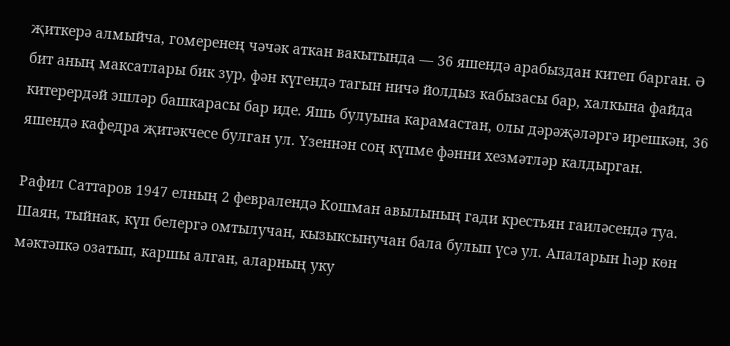җиткерә алмыйча, гомеренең чәчәк аткан вакытында — 36 яшендә арабыздан китеп барган. Ә бит аның максатлары бик зур, фән күгендә тагын ничә йолдыз кабызасы бар, халкына файда китерердәй эшләр башкарасы бар иде. Яшь булуына карамастан, олы дәрәҗәләргә ирешкән, 36 яшендә кафедра җитәкчесе булган ул. Үзеннән соң күпме фәнни хезмәтләр калдырган.

Рафил Саттаров 1947 елның 2 февралендә Кошман авылының гади крестьян гаиләсендә туа. Шаян, тыйнак, күп белергә омтылучан, кызыксынучан бала булып үсә ул. Апаларын һәр көн мәктәпкә озатып, каршы алган, аларның уку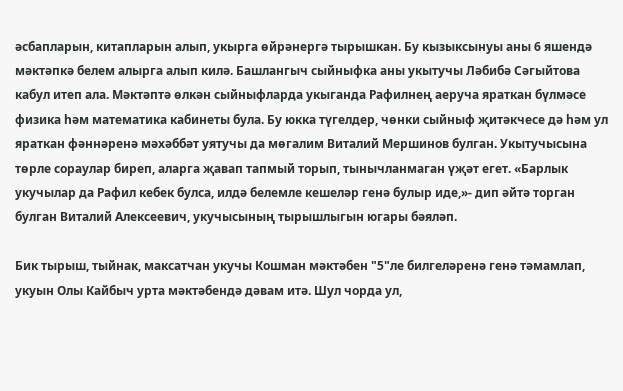әсбапларын, китапларын алып, укырга өйрәнергә тырышкан. Бу кызыксынуы аны 6 яшендә мәктәпкә белем алырга алып килә. Башлангыч сыйныфка аны укытучы Ләбибә Сәгыйтова кабул итеп ала. Мәктәптә өлкән сыйныфларда укыганда Рафилнең аеруча яраткан бүлмәсе физика һәм математика кабинеты була. Бу юкка түгелдер, чөнки сыйныф җитәкчесе дә һәм ул яраткан фәннәренә мәхәббәт уятучы да мөгалим Виталий Мершинов булган. Укытучысына төрле сораулар биреп, аларга җавап тапмый торып, тынычланмаган үҗәт егет. «Барлык укучылар да Рафил кебек булса, илдә белемле кешеләр генә булыр иде,»- дип әйтә торган булган Виталий Алексеевич, укучысының тырышлыгын югары бәяләп.

Бик тырыш, тыйнак, максатчан укучы Кошман мәктәбен "5"ле билгеләренә генә тәмамлап, укуын Олы Кайбыч урта мәктәбендә дәвам итә. Шул чорда ул,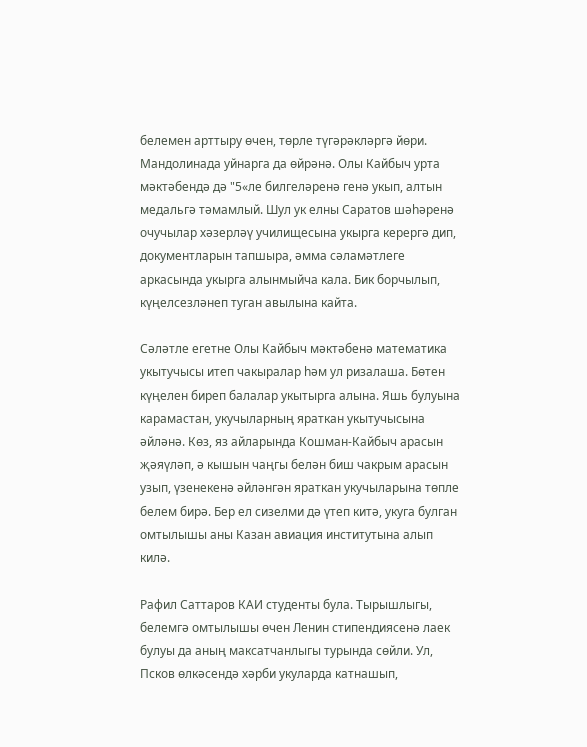белемен арттыру өчен, төрле түгәрәкләргә йөри. Мандолинада уйнарга да өйрәнә. Олы Кайбыч урта мәктәбендә дә "5«ле билгеләренә генә укып, алтын медальгә тәмамлый. Шул ук елны Саратов шәһәренә очучылар хәзерләү училищесына укырга керергә дип, документларын тапшыра, әмма сәламәтлеге аркасында укырга алынмыйча кала. Бик борчылып, күңелсезләнеп туган авылына кайта.

Сәләтле егетне Олы Кайбыч мәктәбенә математика укытучысы итеп чакыралар һәм ул ризалаша. Бөтен күңелен биреп балалар укытырга алына. Яшь булуына карамастан, укучыларның яраткан укытучысына әйләнә. Көз, яз айларында Кошман-Кайбыч арасын җәяүләп, ә кышын чаңгы белән биш чакрым арасын узып, үзенекенә әйләнгән яраткан укучыларына төпле белем бирә. Бер ел сизелми дә үтеп китә, укуга булган омтылышы аны Казан авиация институтына алып килә.

Рафил Саттаров КАИ студенты була. Тырышлыгы, белемгә омтылышы өчен Ленин стипендиясенә лаек булуы да аның максатчанлыгы турында сөйли. Ул, Псков өлкәсендә хәрби укуларда катнашып,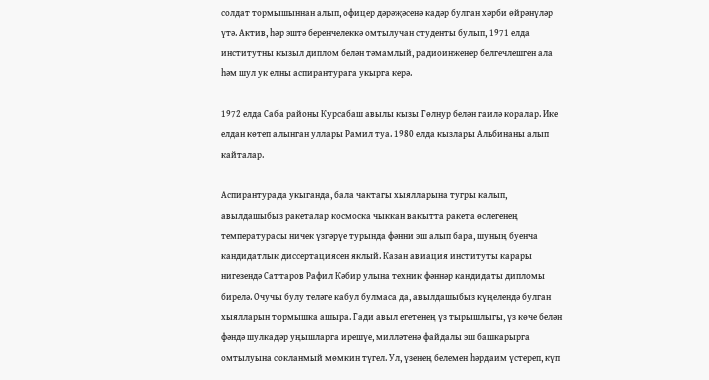солдат тормышыннан алып, офицер дәрәҗәсенә кадәр булган хәрби өйрәнүләр үтә. Актив, һәр эштә беренчелеккә омтылучан студенты булып, 1971 елда институтны кызыл диплом белән тәмамлый, радиоинженер белгечлешген ала һәм шул ук елны аспирантурага укырга керә.

1972 елда Саба районы Курсабаш авылы кызы Гөлнур белән гаилә коралар. Ике елдан көтеп алынган уллары Рамил туа. 1980 елда кызлары Альбинаны алып кайталар.

Аспирантурада укыганда, бала чактагы хыялларына тугры калып, авылдашыбыз ракеталар космоска чыккан вакытта ракета өслегенең температурасы ничек үзгәрүе турында фәнни эш алып бара, шуның буенча кандидатлык диссертациясен яклый. Казан авиация институты карары нигезендә Саттаров Рафил Кәбир улына техник фәннәр кандидаты дипломы бирелә. Очучы булу теләге кабул булмаса да, авылдашыбыз күңелендә булган хыялларын тормышка ашыра. Гади авыл егетенең үз тырышлыгы, үз көче белән фәндә шулкадәр уңышларга ирешүе, милләтенә файдалы эш башкарырга омтылуына сокланмый мөмкин түгел. Ул, үзенең белемен һәрдаим үстереп, күп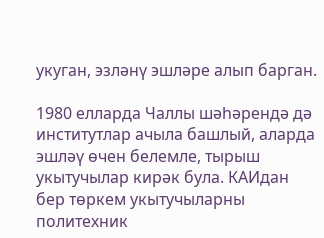укуган, эзләнү эшләре алып барган.

1980 елларда Чаллы шәһәрендә дә институтлар ачыла башлый, аларда эшләү өчен белемле, тырыш укытучылар кирәк була. КАИдан бер төркем укытучыларны политехник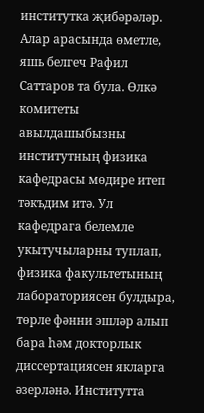институтка җибәрәләр. Алар арасында өметле, яшь белгеч Рафил Саттаров та була. Өлкә комитеты авылдашыбызны институтның физика кафедрасы мөдире итеп тәкъдим итә. Ул кафедрага белемле укытучыларны туплап, физика факультетының лабораториясен булдыра, төрле фәнни эшләр алып бара һәм докторлык диссертациясен якларга әзерләнә. Институтта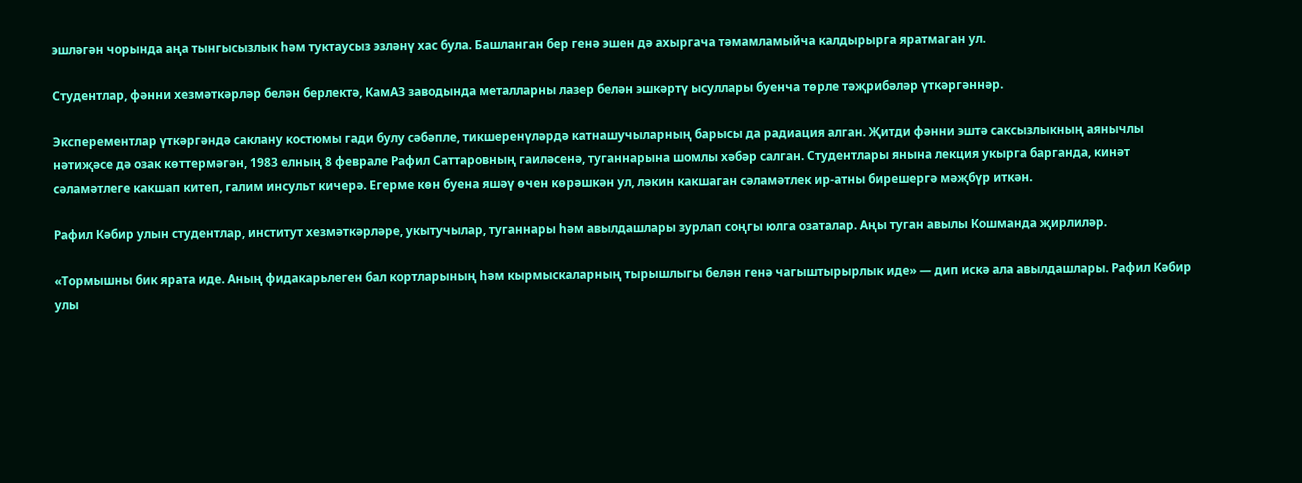эшләгән чорында аңа тынгысызлык һәм туктаусыз эзләнү хас була. Башланган бер генә эшен дә ахыргача тәмамламыйча калдырырга яратмаган ул.

Студентлар, фәнни хезмәткәрләр белән берлектә, КамАЗ заводында металларны лазер белән эшкәртү ысуллары буенча төрле тәҗрибәләр үткәргәннәр.

Эксперементлар үткәргәндә саклану костюмы гади булу сәбәпле, тикшеренүләрдә катнашучыларның барысы да радиация алган. Җитди фәнни эштә саксызлыкның аянычлы нәтиҗәсе дә озак көттермәгән, 1983 елның 8 феврале Рафил Саттаровның гаиләсенә, туганнарына шомлы хәбәр салган. Студентлары янына лекция укырга барганда, кинәт сәламәтлеге какшап китеп, галим инсульт кичерә. Егерме көн буена яшәү өчен көрәшкән ул, ләкин какшаган сәламәтлек ир-атны бирешергә мәҗбүр иткән.

Рафил Кәбир улын студентлар, институт хезмәткәрләре, укытучылар, туганнары һәм авылдашлары зурлап соңгы юлга озаталар. Аңы туган авылы Кошманда җирлиләр.

«Тормышны бик ярата иде. Аның фидакарьлеген бал кортларының һәм кырмыскаларның тырышлыгы белән генә чагыштырырлык иде» — дип искә ала авылдашлары. Рафил Кәбир улы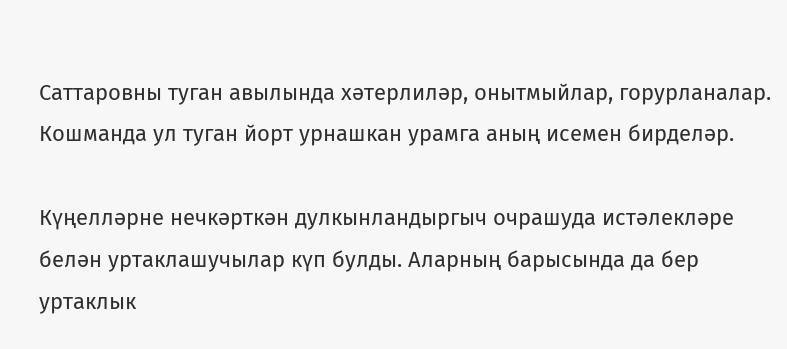Саттаровны туган авылында хәтерлиләр, онытмыйлар, горурланалар. Кошманда ул туган йорт урнашкан урамга аның исемен бирделәр.

Күңелләрне нечкәрткән дулкынландыргыч очрашуда истәлекләре белән уртаклашучылар күп булды. Аларның барысында да бер уртаклык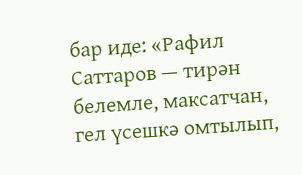бар иде: «Рафил Саттаров — тирән белемле, максатчан, гел үсешкә омтылып,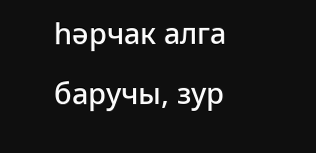һәрчак алга баручы, зур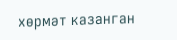хөрмәт казанган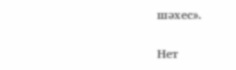шәхес».


Нет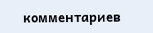комментариев